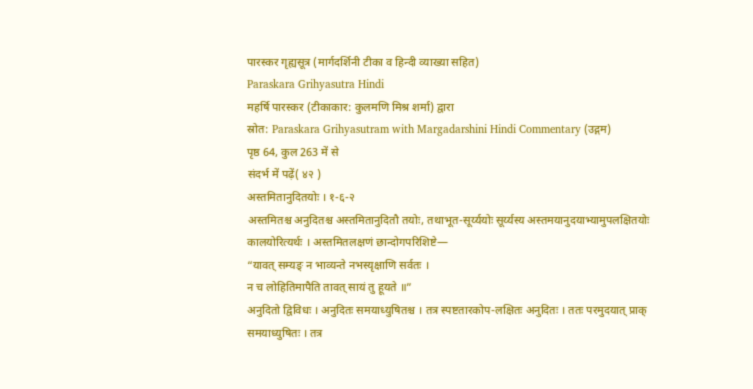पारस्कर गृह्यसूत्र (मार्गदर्शिनी टीका व हिन्दी व्याख्या सहित)
Paraskara Grihyasutra Hindi
महर्षि पारस्कर (टीकाकार: कुलमणि मिश्र शर्मा) द्वारा
स्रोत: Paraskara Grihyasutram with Margadarshini Hindi Commentary (उद्गम)
पृष्ठ 64, कुल 263 में से
संदर्भ में पढ़ें( ४२ )
अस्तमितानुदितयोः । १-६-२
अस्तमितश्च अनुदितश्च अस्तमितानुदितौ तयोः, तथाभूत-सूर्य्ययोः सूर्य्यस्य अस्तमयानुदयाभ्यामुपलक्षितयोः कालयोरित्यर्थः । अस्तमितलक्षणं छान्दोगपरिशिष्टे—
“यावत् सम्यङ् न भाव्यन्ते नभस्यृक्षाणि सर्वतः ।
न च लोहितिमापैति तावत् सायं तु हूयते ॥”
अनुदितो द्विविधः । अनुदितः समयाध्युषितश्च । तत्र स्पष्टतारकोप-लक्षितः अनुदितः । ततः परमुदयात् प्राक् समयाध्युषितः । तत्र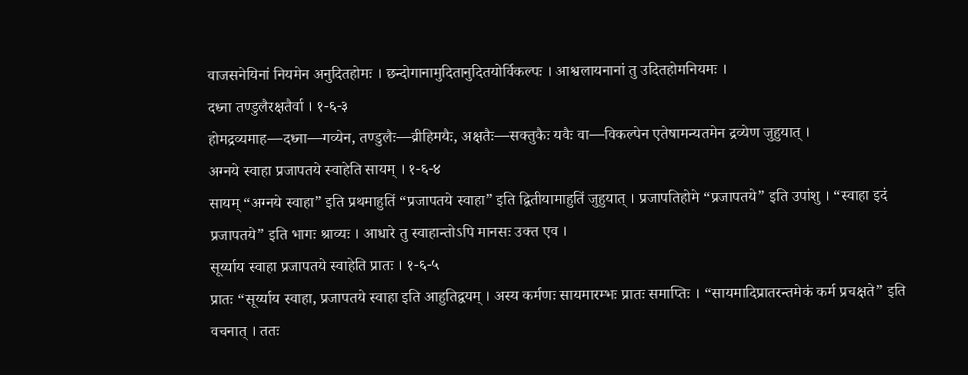वाजसनेयिनां नियमेन अनुदितहोमः । छन्दोगानामुदितानुदितयोर्विकल्पः । आश्वलायनानां तु उदितहोमनियमः ।
दध्ना तण्डुलैरक्षतैर्वा । १-६-३
होमद्रव्यमाह—दध्ना—गव्येन, तण्डुलैः—व्रीहिमयैः, अक्षतैः—सक्तुकैः यवैः वा—विकल्पेन एतेषामन्यतमेन द्रव्येण जुहुयात् ।
अग्नये स्वाहा प्रजापतये स्वाहेति सायम् । १-६-४
सायम् “अग्नये स्वाहा” इति प्रथमाहुतिं “प्रजापतये स्वाहा” इति द्वितीयामाहुतिं जुहुयात् । प्रजापतिहोमे “प्रजापतये” इति उपांशु । “स्वाहा इदं प्रजापतये” इति भागः श्राव्यः । आधारे तु स्वाहान्तोऽपि मानसः उक्त एव ।
सूर्य्याय स्वाहा प्रजापतये स्वाहेति प्रातः । १-६-५
प्रातः “सूर्य्याय स्वाहा, प्रजापतये स्वाहा इति आहुतिद्वयम् । अस्य कर्मणः सायमारम्भः प्रातः समाप्तिः । “सायमादिप्रातरन्तमेकं कर्म प्रचक्षते” इति वचनात् । ततः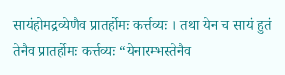सायंहोमद्रव्येणैव प्रातर्होमः कर्त्तव्यः । तथा येन च सायं हुतं तेनैव प्रातर्होमः कर्त्तव्यः “येनारम्भस्तेनैव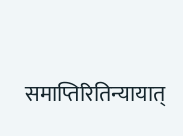समाप्तिरितिन्यायात्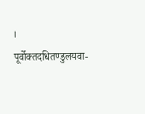। पूर्वोक्तदधितण्डुलयवा-